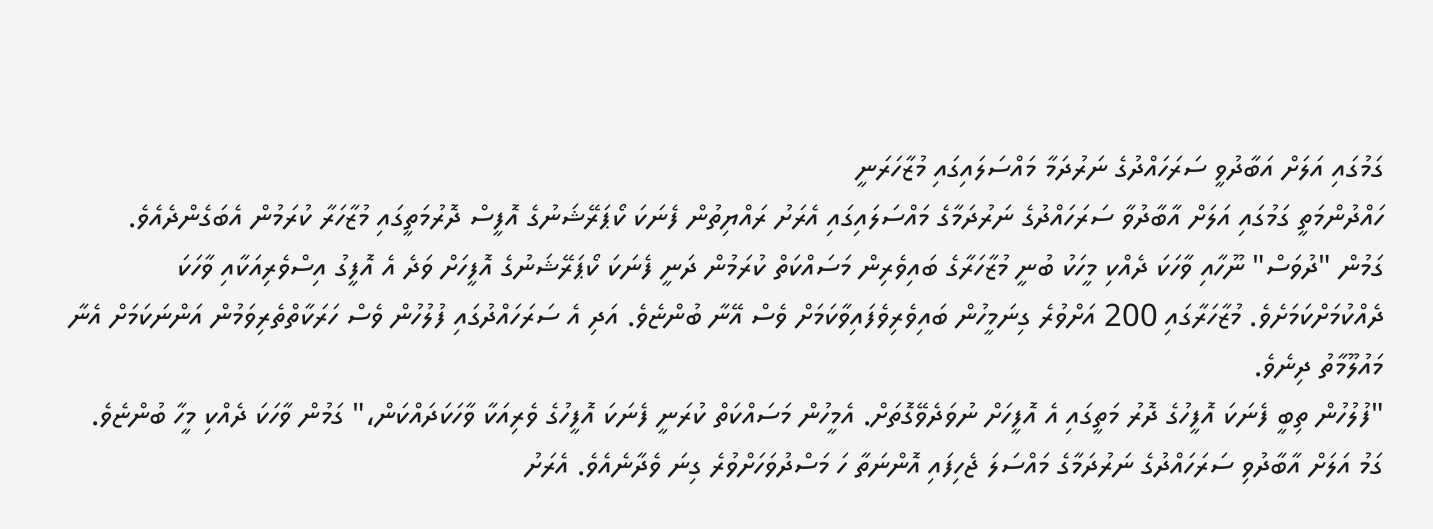ގަމުގައި އަލަށް އަބާދުވީ ސަރަހައްދުގެ ނަރުދަމާ މައްސަލައިގައި މުޒާހަރަނީ
ހައްދުންމަތީ ގަމުގައި އަލަށް އާބާދުވާ ސަރަހައްދުގެ ނަރުދަމާގެ މައްސަލައިގައި އެރަށު ރައްޔިތުން ފެނަކަ ކޯޕަރޭޝަނުގެ އޮފީސް ދޮރުމަތީގައި މުޒާހަރާ ކުރަމުން އެބަގެންދެއެވެ.
ގަމުން "ދުވަސް" ނޫހާއި ވާހަކަ ދެއްކި މީހަކު ބުނީ މުޒާހަރާގެ ބައިވެރިން މަސައްކަތް ކުރަމުން ދަނީ ފެނަކަ ކޯޕަރޭޝަނުގެ އޮފީހަށް ވަދެ އެ އޮފީގު އިސްވެރިއަކާއި ވާހަކަ ދެއްކުމަށްކަމަށެވެ. މުޒާހަރާގައި 200 އަށްވުރެ ގިނަމީހުން ބައިވެރިވެފައިވާކަމަށް ވެސް އޭނާ ބުންޏެވެ. އަދި އެ ސަރަހައްދުގައި ފުލުހުން ވެސް ހަރަކާތްތެރިވަމުން އަންނަކަމަށް އެނާ މައުލޫމާތު ދިނެވެ.
"ފުލުހުން ތިބީ ފެނަކަ އޮފީހުގެ ދޮރު މަތީގައި އެ އޮފީހަށް ނުވަދެވޭގޮތަށް. އެމީހުން މަސައްކަތް ކުރަނީ ފެނަކަ އޮފީހުގެ ވެރިއަކާ ވާހަކަދައްކަން،" ގަމުން ވާހަކަ ދެއްކި މީހާ ބުންޏެވެ.
ގަމު އަލަށް އާބާދުވި ސަރަހައްދުގެ ނަރުދަމާގެ މައްސަލަ ޖެހިފައި އޮންނަތާ ހަ މަސްދުވަހަށްވުރެ ގިނަ ވެދާނެއެވެ. އެރަށު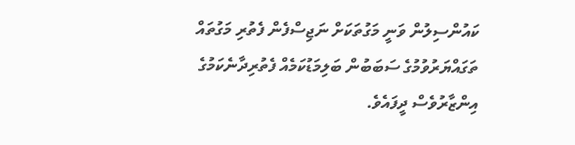ކައުންސިލުން ވަނީ މަގުތަކަށް ނަޖިސްފެން ފެތުރި މަގުތައް ތަގައްޔަރުވުމުގެ ސަބަބުން ބަލިމަޑުކަމެއް ފެތުރިދާނެކަމުގެ އިންޒާރުވެސް ދީފައެވެ.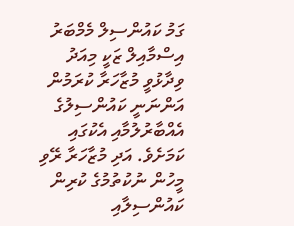ގަމު ކައުންސިލް މެމްބަރު އިސްމާއިލް ޒަކީ މިއަދު ވިދާޅުވީ މުޒާހަރާ ކުރަމުން އަންނަނީ ކައުންސިލުގެ އެއްބާރުލުމާއި އެކުގައި ކަމަށެވެ. އަދި މުޒާހަރާ ރޭވި މީހުން ނުކުތުމުގެ ކުރިން ކައުންސިލާއި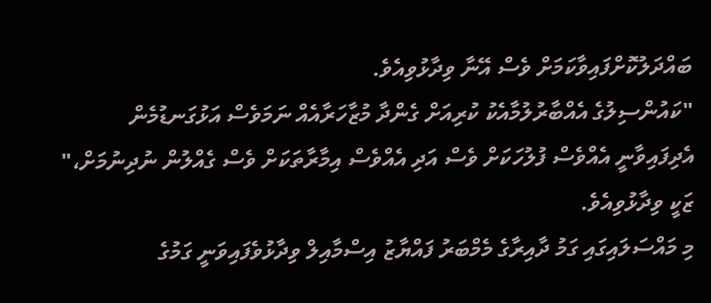ބައްދަލުކޮށްފައިވާކަމަށް ވެސް އޭނާ ވިދާޅުވިއެވެ.
"ކައުންސިލުގެ އެއްބާރުލުމާއެކު ކުރިއަށް ގެންދާ މުޒާހަރާއެއް ނަމަވެސް އަޅުގަނޑުމެން އެދިފައިވާނީ އެއްވެސް ފުލުހަކަށް ވެސް އަދި އެއްވެސް އިމާރާތަކަށް ވެސް ގެއްލުން ނުދިނުމަށް،" ޒަކީ ވިދާޅުވިއެވެ.
މި މައްސަލައިގައި ގަމު ދާއިރާގެ މެމްބަރު ފައްޔާޒު އިސްމާއިލް ވިދާޅުވެފައިވަނީ ގަމުގެ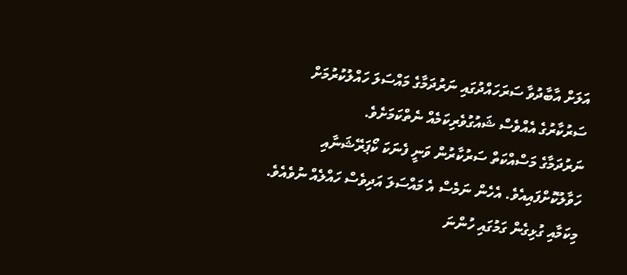އަލަށް އާބާދުވާ ސަރަހައްދުގައި ނަރުދަމާގެ މައްސަލަ ހައްލުކުރުމަށް ސަރުކާރުގެ އެއްވެސް ޝައުގުވެރިކަމެއް ނެތްކަމަށެވެ.
ނަރުދަމާގެ މަސްއްކަތް ސަރުކާރުން ވަނީ ފެނަކަ ކޯޕަރޭޝަނާއި ހަވާލުކޮށްފައިއެވެ. އެހެން ނަމެސް އެ މައްސަލަ އަދިވެސް ހައްލެއް ނުވެއެވެ.
މިކަމާއި ގުޅިގެން ގަމުގައި ހުންނަ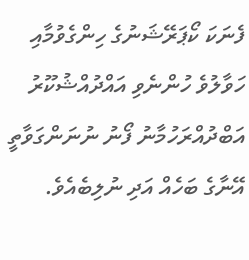ފެނަކަ ކޯޕަރޭޝަނުގެ ހިންގެވުމާއި ހަވާލުވެ ހުންނެވި އައްދުއްޝުކޫރު އަބްދުއްރަހުމާނު ފޯނު ނުނަންގަވާތީ އޭނާގެ ބަހެއް އަދި ނުލިބެއެވެ.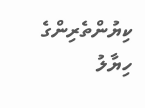ކިޔުންތެރިންގެ ހިޔާލު